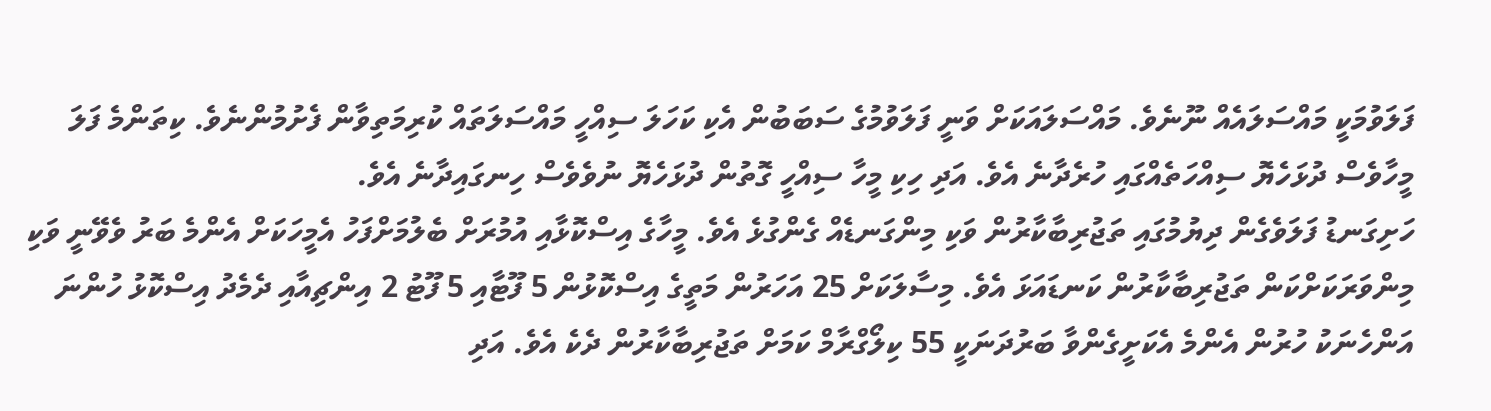ފަލަވުމަކީ މައްސަލައެއް ނޫނެވެ. މައްސަލައަކަށް ވަނީ ފަލަވުމުގެ ސަބަބުން އެކި ކަހަލަ ސިއްހީ މައްސަލަތައް ކުރިމަތިވާން ފެށުމުންނެވެ. ކިތަންމެ ފަލަ މީހާވެސް ދުޅަހެޔޮ ސިއްހަތެއްގައި ހުރެދާނެ އެވެ. އަދި ހިކި މީހާ ސިއްހީ ގޮތުން ދުޅަހެޔޮ ނުވެވެސް ހިނގައިދާނެ އެވެ.
ހަށިގަނޑު ފަލަވެގެން ދިޔުމުގައި ތަޖުރިބާކާރުން ވަކި މިންގަނޑެއް ގެންގުޅެ އެވެ. މީހާގެ އިސްކޮޅާއި އުމުރަށް ބެލުމަށްފަހު އެމީހަކަށް އެންމެ ބަރު ވެވޭނީ ވަކި މިންވަރަކަށްކަން ތަޖުރިބާކާރުން ކަނޑައަޅަ އެވެ. މިސާލަކަށް 25 އަހަރުން މަތީގެ އިސްކޮޅުން 5 ފޫޓާއި 5 ފޫޓު 2 އިންޗިއާއި ދެމެދު އިސްކޮޅު ހުންނަ އަންހެނަކު ހުރުން އެންމެ އެކަށީގެންވާ ބަރުދަނަކީ 55 ކިލޯގްރާމް ކަމަށް ތަޖުރިބާކާރުން ދެކެ އެވެ. އަދި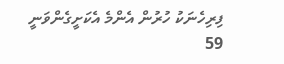ފިރިހެނަކު ހުރުން އެންމެ އެކަށީގެންވަނީ 59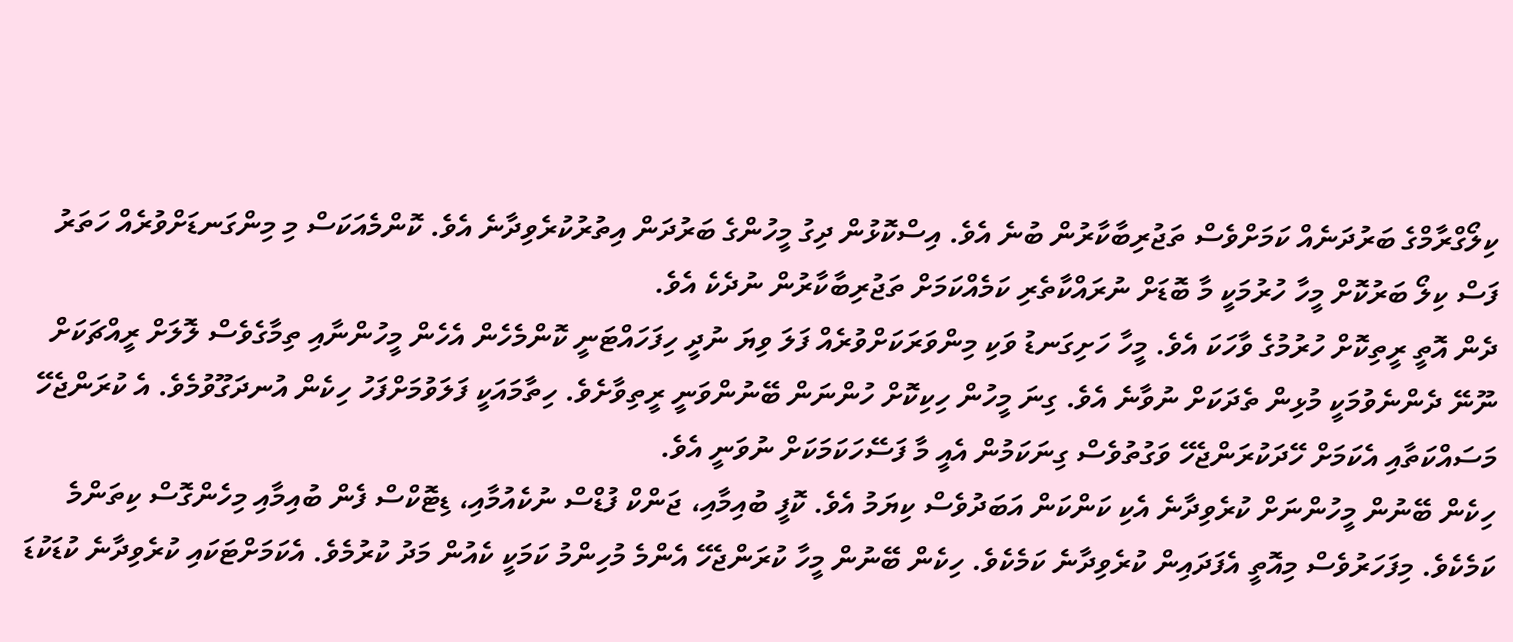ކިލޯގްރާމްގެ ބަރުދަނެއް ކަމަށްވެސް ތަޖުރިބާކާރުން ބުނެ އެވެ. އިސްކޮޅުން ދިގު މީހުންގެ ބަރުދަން އިތުރުކުރެވިދާނެ އެވެ. ކޮންމެއަކަސް މި މިންގަނޑަށްވުރެއް ހަތަރު ފަސް ކިލޯ ބަރުކޮށް މީހާ ހުރުމަކީ މާ ބޮޑަށް ނުރައްކާތެރި ކަމެއްކަމަށް ތަޖުރިބާކާރުން ނުދެކެ އެވެ.
ދެން އޮތީ ރީތިކޮށް ހުރުމުގެ ވާހަކަ އެވެ. މީހާ ހަށިގަނޑު ވަކި މިންވަރަކަށްވުރެއް ފަލަ ވިޔަ ނުދީ ހިފަހައްޓަނީ ކޮންމެހެން އެހެން މީހުންނާއި ތިމާގެވެސް ލޮލަށް ރީއްޗަކަށް ނޫނޭ ދެންނެވުމަކީ މުޅިން ތެދަކަށް ނުވާނެ އެވެ. ގިނަ މީހުން ހިކިކޮށް ހުންނަން ބޭނުންވަނީ ރީތިވާށެވެ. ހިތާމައަކީ ފަލަވުމަށްފަހު ހިކެން އުނދަގޫވުމެވެ. އެ ކުރަންޖެހޭ މަސައްކަތާއި އެކަމަށް ހޭދަކުރަންޖެހޭ ވަގުތުވެސް ގިނަކަމުން އެއީ މާ ފަސޭހަކަމަކަށް ނުވަނީ އެވެ.
ހިކެން ބޭނުން މީހުންނަށް ކުރެވިދާނެ އެކި ކަންކަން އަބަދުވެސް ކިޔަމު އެވެ. ކޮފީ ބުއިމާއި، ޖަންކް ފުޑްސް ނުކެއުމާއި، ޑިޓޮކްސް ފެން ބުއިމާއި މިހެންގޮސް ކިތަންމެ ކަމެކެވެ. މިފަހަރުވެސް މިއޮތީ އެފަދައިން ކުރެވިދާނެ ކަމެކެވެ. ހިކެން ބޭނުން މީހާ ކުރަންޖެހޭ އެންމެ މުހިންމު ކަމަކީ ކެއުން މަދު ކުރުމެވެ. އެކަމަށްޓަކައި ކުރެވިދާނެ ކުޑަކުޑަ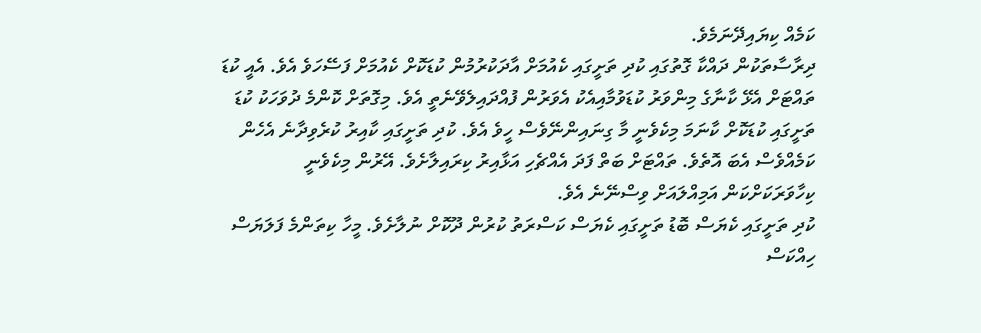ކަމެއް ކިޔައިދޭނަމެވެ.
ދިރާސާތަކުން ދައްކާ ގޮތުގައި ކުދި ތަށީގައި ކެއުމަށް އާދަކުރުމުން ކުޑަކޮށް ކެއުމަށް ފަސޭހަވެ އެވެ. އެއީ ކުޑަ ތައްޓަށް އެޅޭ ކާނާގެ މިންވަރު ކުޑަވުމާއިއެކު އެވަރުން ފުއްދައިލެވޭނެތީ އެވެ. މިގޮތަށް ކޮންމެ ދުވަހަކު ކުޑަ ތަށީގައި ކުޑަކޮށް ކާނަމަ މިކެވެނީ މާ ގިނައިންނޭވެސް ހީވެ އެވެ. ކުދި ތަށީގައި ކާއިރު ކުރެވިދާނެ އެހެން ކަމެއްވެސް އެބަ އޮތެވެ. ތައްޓަށް ބަތް ފަދަ އެއްޗެހި އަޅާއިރު ކިރައިލާށެވެ. އޭރުން މިކެވެނީ ކިހާވަރަކަށްކަން އަމިއްލައަށް ވިސްނޭނެ އެވެ.
ކުދި ތަށީގައި ކެޔަސް ބޮޑު ތަށީގައި ކެޔަސް ކަސްރަތު ކުރުން ދޫކޮށް ނުލާށެވެ. މީހާ ކިތަންމެ ފަލަޔަސް ހިއްކަސް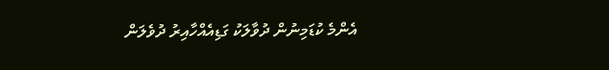އެންމެ ކުޑަމިނުން ދުވާލަކު ގަޑިއެއްހާއިރު ދުވެލަން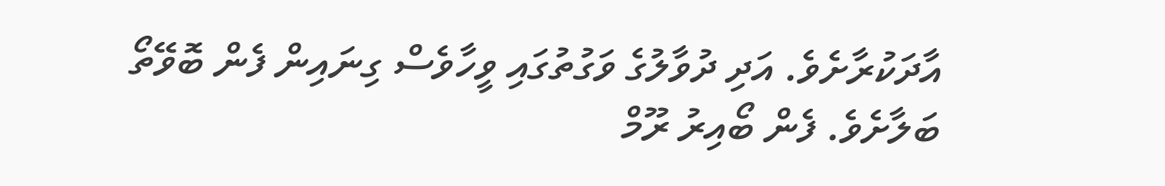އާދަކުރާށެވެ. އަދި ދުވާލުގެ ވަގުތުގައި ވީހާވެސް ގިނައިން ފެން ބޮވޭތޯ ބަލާށެވެ. ފެން ބޯއިރު ރޫމް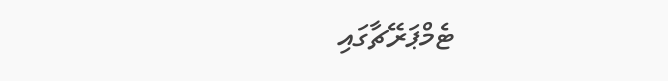ޓެމްޕަރޭޗާގައި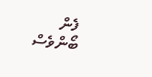ފެން ބޯންވެސް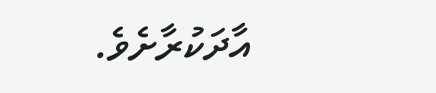އާދަކުރާށެވެ.